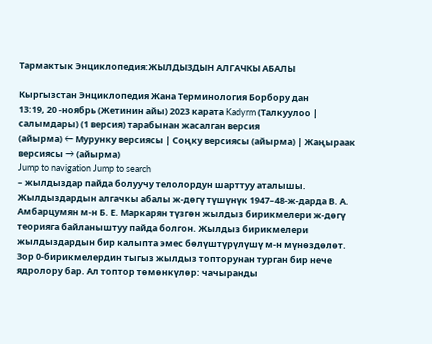Тармактык Энциклопедия:ЖЫЛДЫЗДЫН АЛГАЧКЫ АБАЛЫ

Кыргызстан Энциклопедия Жана Терминология Борбору дан
13:19, 20 -ноябрь (Жетинин айы) 2023 карата Kadyrm (Талкуулоо | салымдары) (1 версия) тарабынан жасалган версия
(айырма) ← Мурунку версиясы | Соңку версиясы (айырма) | Жаңыраак версиясы → (айырма)
Jump to navigation Jump to search
– жылдыздар пайда болуучу телолордун шарттуу аталышы. Жылдыздардын алгачкы абалы ж-дөгү түшүнүк 1947–48-ж-дарда В. А. Амбарцумян м-н Б. Е. Маркарян түзгөн жылдыз бирикмелери ж-дөгү теорияга байланыштуу пайда болгон. Жылдыз бирикмелери жылдыздардын бир калыпта эмес бөлүштүрүлүшү м-н мүнөздөлөт. Зор 0-бирикмелердин тыгыз жылдыз топторунан турган бир нече ядролору бар. Ал топтор төмөнкүлөр: чачыранды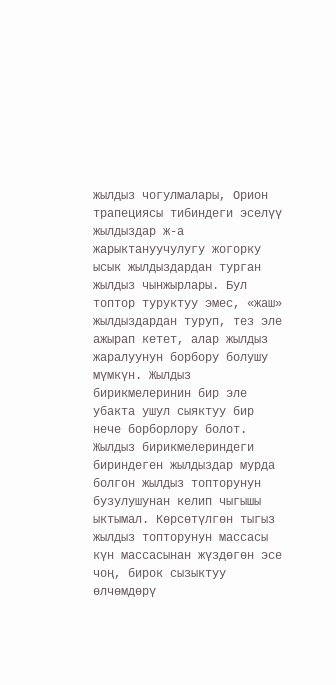жылдыз чогулмалары, Орион трапециясы тибиндеги эселүү жылдыздар ж-а жарыктануучулугу жогорку ысык жылдыздардан турган жылдыз чынжырлары. Бул топтор туруктуу эмес, «жаш» жылдыздардан туруп, тез эле ажырап кетет, алар жылдыз жаралуунун борбору болушу мүмкүн. Жылдыз бирикмелеринин бир эле убакта ушул сыяктуу бир нече борборлору болот. Жылдыз бирикмелериндеги бириндеген жылдыздар мурда болгон жылдыз топторунун бузулушунан келип чыгышы ыктымал. Көрсөтүлгөн тыгыз жылдыз топторунун массасы күн массасынан жүздөгөн эсе чоң, бирок сызыктуу өлчөмдөрү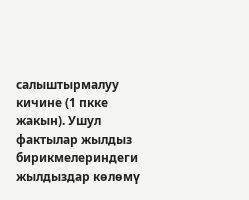салыштырмалуу кичине (1 пкке жакын). Ушул фактылар жылдыз бирикмелериндеги жылдыздар көлөмү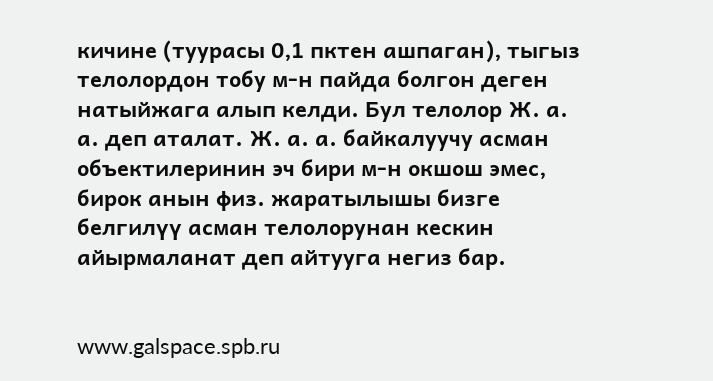кичине (туурасы 0,1 пктен ашпаган), тыгыз телолордон тобу м-н пайда болгон деген натыйжага алып келди. Бул телолор Ж. а. а. деп аталат. Ж. а. а. байкалуучу асман объектилеринин эч бири м-н окшош эмес, бирок анын физ. жаратылышы бизге белгилүү асман телолорунан кескин айырмаланат деп айтууга негиз бар.


www.galspace.spb.ru